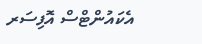އެކައުންޓްސް އޮފިސަރ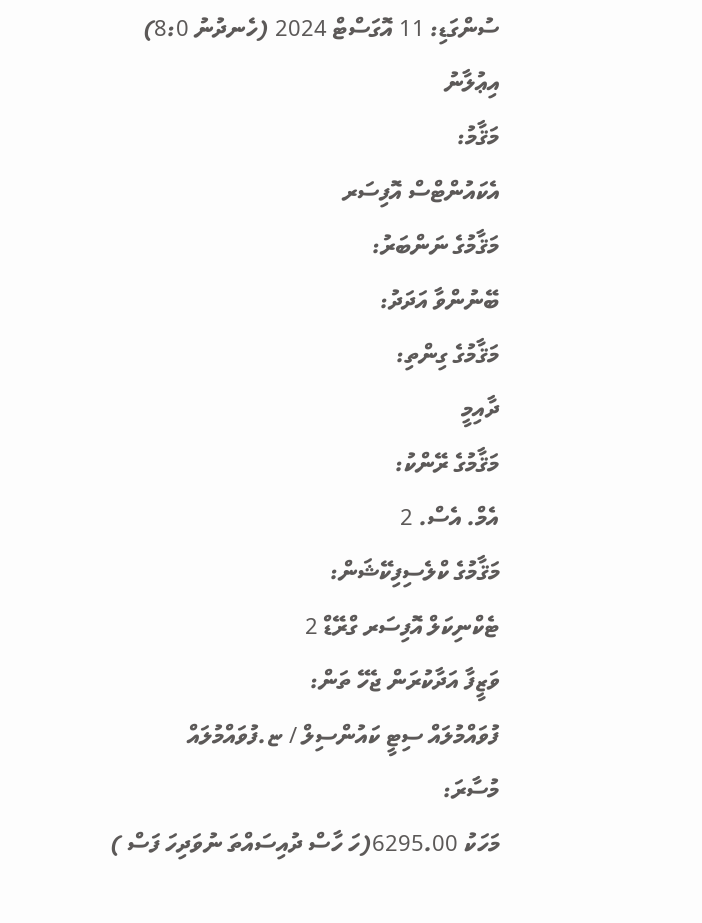ސުންގަޑި: 11 އޮގަސްޓް 2024 (ހެނދުނު 8:0)
އިޢުލާނު
މަޤާމު:
އެކައުންޓްސް އޮފިސަރ
މަޤާމުގެ ނަންބަރު:
ބޭނުންވާ އަދަދު:
މަޤާމުގެ ގިންތި:
ދާއިމީ
މަޤާމުގެ ރޭންކު:
އެމް. އެސް. 2
މަޤާމުގެ ކްލެސިފިކޭޝަން:
ޓެކްނިކަލް އޮފިސަރ ގްރޭޑް 2
ވަޒީފާ އަދާކުރަން ޖެހޭ ތަން:
ފުވައްމުލައް ސިޓީ ކައުންސިލް / ޏ.ފުވައްމުލައް
މުސާރަ:
މަހަކު 6295.00(ހަ ހާސް ދުއިސައްތަ ނުވަދިހަ ފަސް )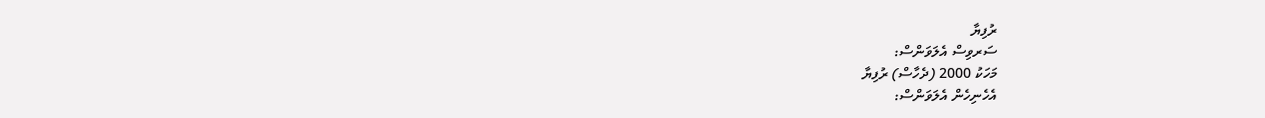ރުފިޔާ
ސަރވިސް އެލަވަންސް:
މަހަކު 2000 (ދެހާސް) ރުފިޔާ
އެހެނިހެން އެލަވަންސް: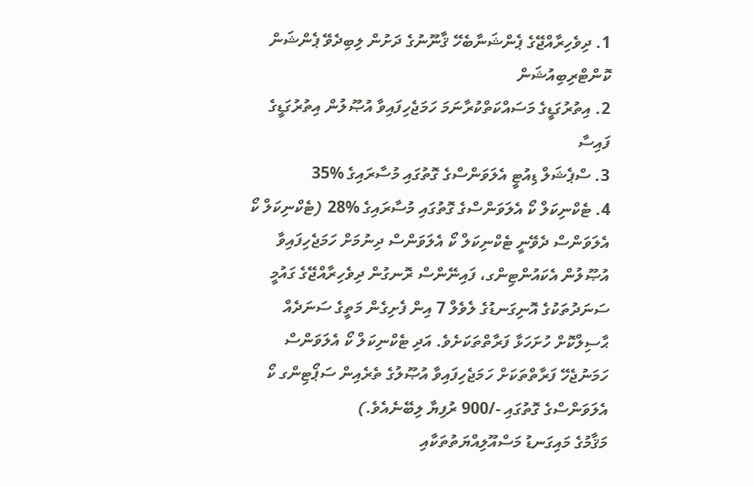1. ދިވެހިރާއްޖޭގެ ޕެންޝަނާބެހޭ ޤާނޫނުގެ ދަށުން ލިބިދެވޭ ޕެންޝަން ކޮންޓްރިބިއުޝަން
2. އިތުރުގަޑީގެ މަސައްކަތްކުރާނަމަ ހަމަޖެހިފައިވާ އުޞޫލުން އިތުރުގަޑީގެ ފައިސާ
3. ސްޕެޝަލް ޑިއުޓީ އެލަވަންސްގެ ގޮތުގައި މުސާރައިގެ %35
4. ޓެކްނިކަލް ކޯ އެލަވަންސްގެ ގޮތުގައި މުސާރައިގެ %28 (ޓެކްނިކަލް ކޯ އެލަވަންސް ދެވޭނީ ޓެކްނިކަލް ކޯ އެލަވަންސް ދިނުމަށް ހަމަޖެހިފައިވާ އުޞޫލުން އެކައުންޓިންގ، ފައިނޭންސް ރޮނގުން ދިވެހިރާއްޖޭގެ ގައުމީ ސަނަދުތަކުގެ އޮނިގަނޑުގެ ލެވެލް 7 އިން ފެށިގެން މަތީގެ ސަނަދެއް ޙާސިލްކޮށް ހުށަހަޅާ ފަރާތްތަކަށެވެ. އަދި ޓެކްނިކަލް ކޯ އެލަވަންސް ހަމަނުޖެހޭ ފަރާތްތަކަށް ހަމަޖެހިފައިވާ އުޞޫލުގެ ތެރެއިން ސަޕޯޓިންގ ކޯ އެލަވަންސްގެ ގޮތުގައި -/900 ރުފިޔާ ލިބޭނެއެވެ.)
މަޤާމުގެ މައިގަނޑު މަސްއޫލިއްޔަތުތަކާއި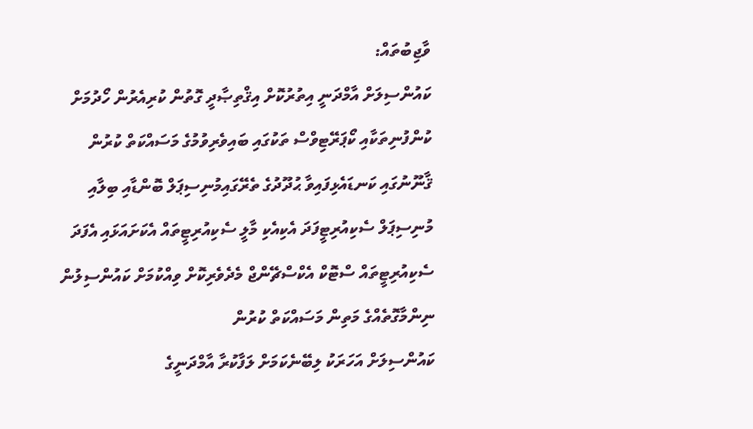ވާޖިބުތައް:
ކައުންސިލަށް އާމްދަނީ އިތުރުކޮށް އިޤްތިޞާދީ ގޮތުން ކުރިއެރުން ހޯދުމަށް ކުންފުނިތަކާއި ކޯޕަރޭޓިވްސް ތަކުގައި ބައިވެރިވުމުގެ މަސައްކަތް ކުރުން
ޤާނޫނުގައި ކަނޑައެޅިފައިވާ ޙުދޫދުގެ ތެރޭގައިމުނިސިޕަލް ބޮންޑާއި ބިލާއި މުނިސިޕަލް ސެކިއުރިޓީފަދަ އެކިއެކި މާލީ ސެކިއުރިޓީތައް އެކަށައަޅައި އެފަދަ ސެކިއުރިޓީތައް ސްޓޮކް އެކްސްޗޭންޖް މެދެވެރިކޮށް ވިއްކުމަށް ކައުންސިލުން ނިންމާގޮތެއްގެ މަތިން މަސައްކަތް ކުރުން
ކައުންސިލަށް އަހަރަކު ލިބޭނެކަމަށް ލަފާކުރާ އާމްދަނީގެ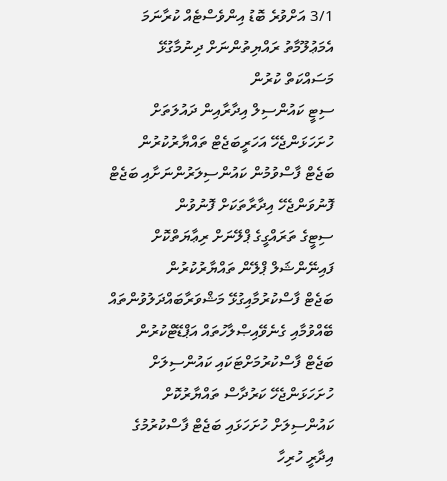3/1 އަށްވުރެ ބޮޑު އިންވެސްޓެއް ކުރާނަމަ އެމަޢުލޫމާތު ރައްޔިތުންނަށް ދިނުމާގުޅޭ މަސައްކަތް ކުރުން
ސިޓީ ކައުންސިލް އިދާރާއިން ދައުލަތަށް ހުށަހަޅަންޖެހޭ އަހަރީބަޖެޓް ތައްޔާރުކުރުން
ބަޖެޓް ފާސްވުމުން ކައުންސިލަރުންނަށާއި ބަޖެޓް ފޮނުވަންޖެހޭ އިދާރާތަކަށް ފޮނުވުން
ސިޓީގެ ތަރައްގީގެ ޕްލޭނަށް ރިޢާޔަތްކޮށް ފައިނޭންޝަލް ޕްލޭން ތައްޔާރުކުރުން
ބަޖެޓް ފާސްކުރުމާއިގުޅޭ މަޝްވަރާބައްދަލުވުންތައް ބޭއްވުމާއި ގެނެވޭއިޞްލާހުތައް އަޕްޑޭޓްކުރުން
ބަޖެޓް ފާސްކުރުމަށްޓަކައި ކައުންސިލަށް ހުށަހަޅަންޖެހޭ ކަރުދާސް ތައްޔާރުކޮށް ކައުންސިލަށް ހުށަހަޅައި ބަޖެޓް ފާސްކުރުމުގެ އިދާރީ ހުރިހާ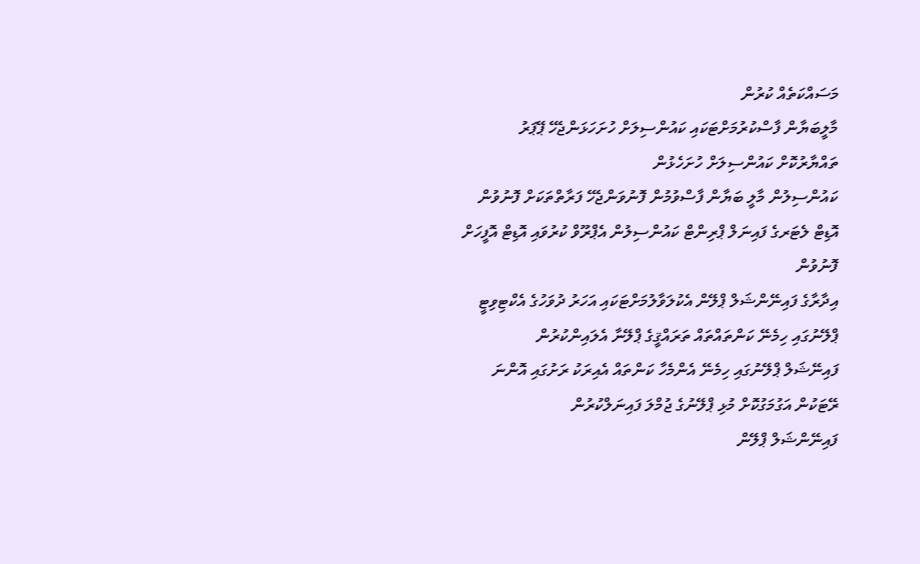މަސައްކަތެއް ކުރުން
މާލީބަޔާން ފާސްކުރުމަށްޓަކައި ކައުންސިލަށް ހުށަހަޅަންޖެހޭ ޕޭޕަރު ތައްޔާރުކޮށް ކައުންސިލަށް ހުށަހެޅުން
ކައުންސިލުން މާލީ ބަޔާން ފާސްވުމުން ފޮނުވަންޖެހޭ ފަރާތްތަކަށް ފޮނުވުން
އޮޑިޓް ލެޓަރގެ ފައިނަލް ޕްރިންޓް ކައުންސިލުން އެޕްރޫވް ކުރުވައި އޮޑިޓް އޮފީހަށް ފޮނުވުން
އިދާރާގެ ފައިނޭންޝަލް ޕްލޭން އެކުލަވާލުމަށްޓަކައި އަހަރު ދުވަހުގެ އެކްޓިވިޓީ ޕްލޭނުގައި ހިމެނޭ ކަންތައްތައް ތަރައްޤީގެ ޕްލޭނާ އެލައިންކުރުން
ފައިނޭޝަލް ޕްލޭނުގައި ހިމެނޭ އެންމެހާ ކަންތައް އެއިރަކު ރަށުގައި އޮންނަ ރޭޓަކުން އަގުމަގުކޮށް މުޅި ޕްލޭނުގެ ޖުމްލަ ފައިނަލްކުރުން
ފައިނޭންޝަލް ޕްލޭން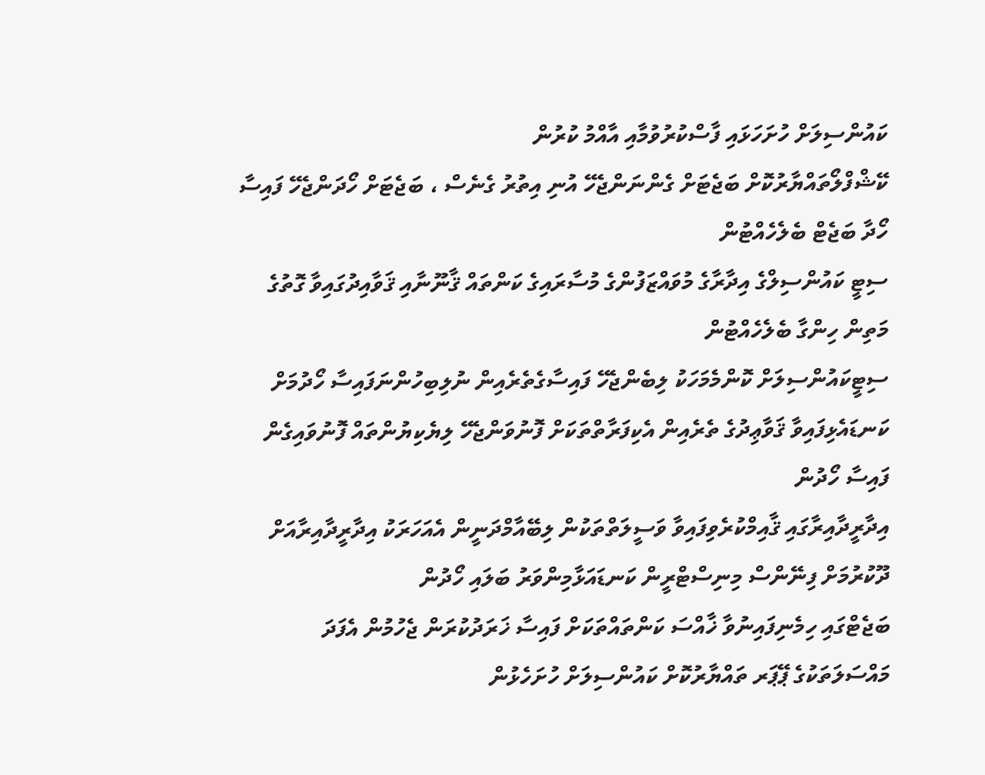ކައުންސިލަށް ހުށަހަޅައި ފާސްކުރުވުމާއި އާއްމު ކުރުން
ކޭޝްފްލޯތައްޔާރުކޮށް ބަޖެޓަށް ގެންނަންޖެހޭ އުނި އިތުރު ގެނެސް ، ބަޖެޓަށް ހޯދަންޖެހޭ ފައިސާ ހޯދާ ބަޖެޓް ބެލެހެއްޓުން
ސިޓީ ކައުންސިލްގެ އިދާރާގެ މުވައްޒަފުންގެ މުސާރައިގެ ކަންތައް ޤާނޫނާއި ޤަވާއިދުގައިވާ ގޮތުގެ މަތިން ހިންގާ ބެލެހެއްޓުން
ސިޓީކައުންސިލަށް ކޮންމެމަހަކު ލިބެންޖެހޭ ފައިސާގެތެރެއިން ނުލިބިހުންނަފައިސާ ހޯދުމަށް ކަނޑައެޅިފައިވާ ޤަވާޢިދުގެ ތެރެއިން އެކިފަރާތްތަކަށް ފޮނުވަންޖެހޭ ލިޔެކިޔުންތައް ފޮނުވައިގެން ފައިސާ ހޯދުން
އިދާރީދާއިރާގައި ޤާއިމްކުރެވިފައިވާ ވަސީލަތްތަކުން ލިބޭއާމްދަނީން އެއަހަރަކު އިދާރީދާއިރާއަށް ދޫކުރުމަށް ފިނޭންސް މިނިސްޓްރީން ކަނޑައަޅާމިންވަރު ބަލައި ހޯދުން
ބަޖެޓްގައި ހިމެނިފައިނުވާ ޚާއްސަ ކަންތައްތަކަށް ފައިސާ ޚަރަދުކުރަން ޖެހުމުން އެފަދަ މައްސަލަތަކުގެ ޕޭޕަރ ތައްޔާރުކޮށް ކައުންސިލަށް ހުށަހެޅުން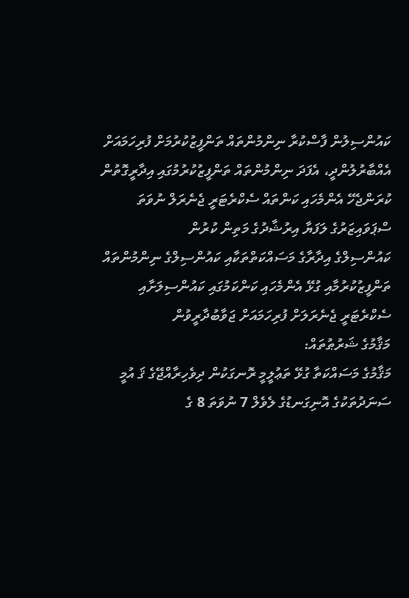ކައުންސިލުން ފާސްކުރާ ނިންމުންތައް ތަންފީޒުކުރުމަށް ފުރިހަމައަށް އެއްބާރުލުންދީ، އެފަދަ ނިންމުންތައް ތަންފީޒުކުރުމުގައި އިދާރީގޮތުން ކުރަންޖެހޭ އެންމެހައި ކަންތައް ސެކްރެޓަރީ ޖެނެރަލް ނުވަތަ ސްޕަވައިޒަރުގެ ލަފަޔާ އިރުޝާދުގެ މަތިން ކުރުން
ކައުންސިލްގެ އިދާރާގެ މަސައްކަތްތަކާއި ކައުންސިލްގެ ނިންމުންތައް ތަންފީޒުކުރުމާއި ގުޅޭ އެންމެހައި ކަންކަމުގައި ކައުންސިލަށާއި ސެކްރެޓަރީ ޖެނެރަލަށް ފުރިހަމައަށް ޖަވާބުދާރީވުން
މަޤާމުގެ ޝަރުޠުތައް:
މަޤާމުގެ މަސައްކަތާ ގުޅޭ ތަޢުލީމީ ރޮނގަކުން ދިވެހިރާއްޖޭގެ ޤަ އުމީ ސަނަދުތަކުގެ އޮނިގަނޑުގެ ލެވެލް 7 ނުވަތަ 8 ގެ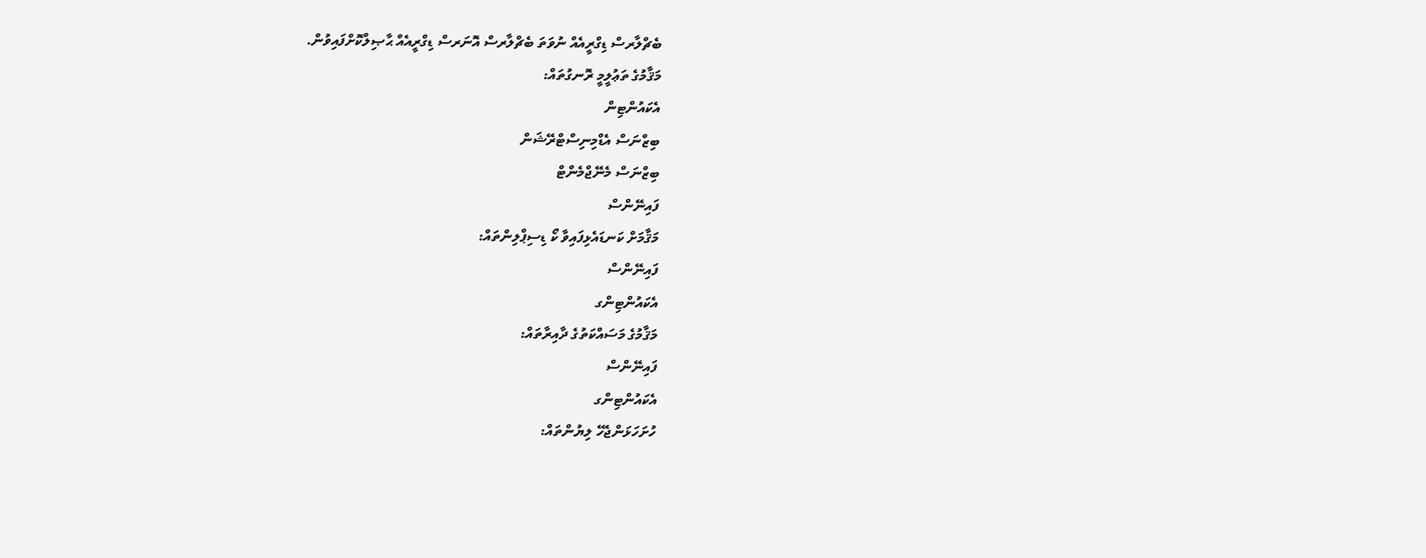ބެޗްލާރސް ޑިގްރީއެއް ނުވަތަ ބެޗްލާރސް އޮނަރސް ޑިގްރީއެއް ޙާޞިލްކޮށްފައިވުން.
މަޤާމުގެ ތަޢުލީމީ ރޮނގުތައް:
އެކައުންޓިން
ބިޒްނަސް އެޑްމިނިސްޓްރޭޝަން
ބިޒްނަސް މެނޭޖްމެންޓް
ފައިނޭންސް
މަޤާމަށް ކަނޑައެޅިފައިވާ ކޯ ޑިސިޕްލިންތައް:
ފައިނޭންސް
އެކައުންޓިންގ
މަޤާމުގެ މަސައްކަތުގެ ދާއިރާތައް:
ފައިނޭންސް
އެކައުންޓިންގ
ހުށަހަޅަންޖެހޭ ލިޔުންތައް: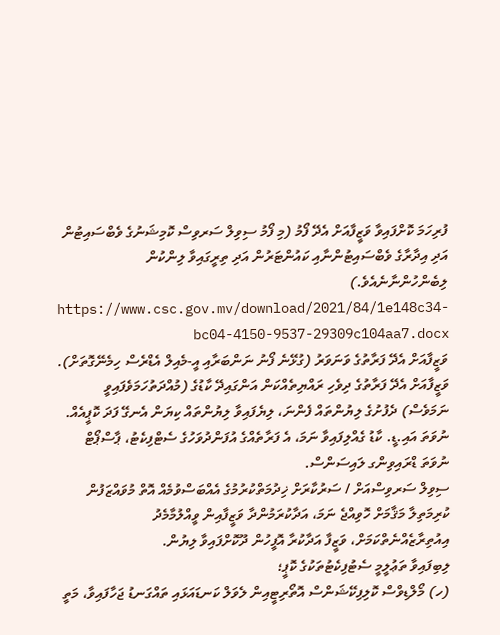ފުރިހަމަ ކޮށްފައިވާ ވަޒީފާއަށް އެދޭ ފޯމު (މި ފޯމު ސިވިލް ސަރވިސް ކޮމިޝަނުގެ ވެބްސައިޓުން އަދި އިދާރާގެ ވެބްސައިޓުންނާއި ކައުންޓަރުން އަދި ތިރީގައިވާ ލިންކުން ލިބެންހުންނާނެއެވެ.) https://www.csc.gov.mv/download/2021/84/1e148c34-bc04-4150-9537-29309c104aa7.docx
ވަޒީފާއަށް އެދޭ ފަރާތުގެ ވަނަވަރު (ގުޅޭނެ ފޯނު ނަންބަރާއި އީ-މެއިލް އެޑްރެސް ހިމެނޭގޮތަށް).
ވަޒީފާއަށް އެދޭ ފަރާތުގެ ދިވެހި ރައްޔިތެއްކަން އަންގައިދޭ ކާޑުގެ (މުއްދަތުހަމަވެފައިވީ ނަމަވެސް) ދެފުށުގެ ލިޔުންތައް ފެންނަ، ލިޔެފައިވާ ލިޔުންތައް ކިޔަން އެނގޭ ފަދަ ކޮޕީއެއް. ނުވަތަ އައި.ޑީ. ކާޑު ގެއްލިފައިވާ ނަމަ، އެ ފަރާތެއްގެ އުފަންދުވަހުގެ ސެޓްފިކެޓު، ޕާސްޕޯޓް ނުވަތަ ޑްރައިވިންގ ލައިސަންސް.
ސިވިލް ސަރވިސްއަށް / ސަރުކާރަށް ޚިދުމަތްކުރުމުގެ އެއްބަސްވުމެއް އޮތް މުވައްޒަފުން ކުރިމަތިލާ މަޤާމަށް ހޮވިއްޖެ ނަމަ، އަދާކުރަމުންދާ ވަޒީފާއިން ވީއްލުމާމެދު އިއުތިރާޒެއްނެތްކަމަށް، ވަޒީފާ އަދާކުރާ އޮފީހުން ދޫކޮށްފައިވާ ލިޔުން.
ލިބިފައިވާ ތަޢުލީމީ ސެޓުފިކެޓުތަކުގެ ކޮޕީ؛
(ހ) މޯލްޑިވްސް ކޮލިފިކޭޝަންސް އޮތޯރިޓީއިން ލެވަލް ކަނޑައަޅައި ތައްގަނޑު ޖަހާފައިވާ، މަތީ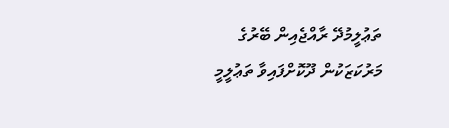ތަޢުލީމުދޭ ރާއްޖެއިން ބޭރުގެ މަރުކަޒަކުން ދޫކޮށްފައިވާ ތަޢުލީމީ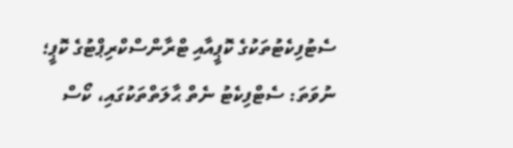ސެޓުފިކެޓުތަކުގެ ކޮޕީއާއި ޓްރާންސްކްރިޕްޓުގެ ކޮޕީ؛ ނުވަތަ: ސެޓްފިކެޓު ނެތް ޙާލަތްތަކުގައި، ކޯސް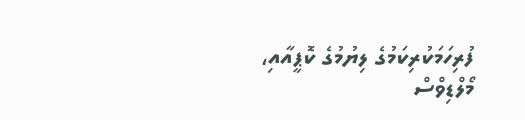ފުރިހަމަކުރިކަމުގެ ލިޔުމުގެ ކޮޕީއާއި، މޯލްޑިވްސް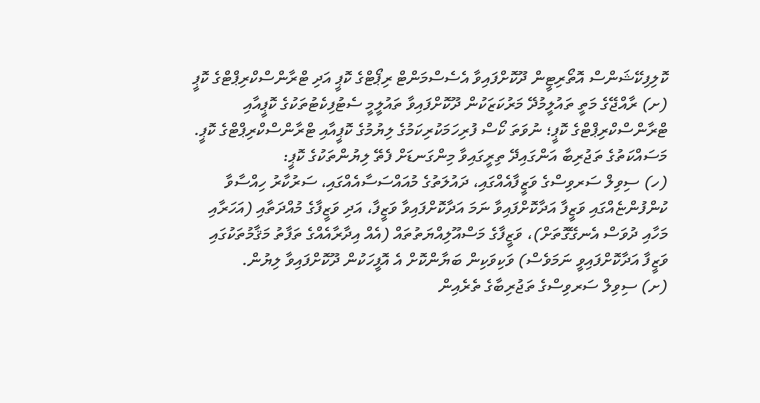ކޮލިފިކޭޝަންސް އޮތޯރިޓީން ދޫކޮށްފައިވާ އެސެސްމަންޓް ރިޕޯޓްގެ ކޮޕީ އަދި ޓްރާންސްކްރިޕްޓްގެ ކޮޕީ
(ށ) ރާއްޖޭގެ މަތީ ތައުލީމުދޭ މަރުކަޒަކުން ދޫކޮށްފައިވާ ތައުލީމީ ސެޓުފިކެޓުތަކުގެ ކޮޕީއާއި ޓްރާންސްކްރިޕްޓްގެ ކޮޕީ؛ ނުވަތަ ކޯސް ފުރިހަމަކުރިކަމުގެ ލިޔުމުގެ ކޮޕީއާއި ޓްރާންސްކްރިޕްޓްގެ ކޮޕީ.
މަސައްކަތުގެ ތަޖުރިބާ އަންގައިދޭ ތިރީގައިވާ މިންގަނޑަށް ފެތޭ ލިޔުންތަކުގެ ކޮޕީ:
(ހ) ސިވިލް ސަރވިސްގެ ވަޒީފާއެއްގައި، ދައުލަތުގެ މުއައްސަސާއެއްގައި، ސަރުކާރު ހިއްސާވާ ކުންފުންޏެއްގައި ވަޒީފާ އަދާކޮށްފައިވާ ނަމަ އަދާކޮށްފައިވާ ވަޒީފާ، އަދި ވަޒީފާގެ މުއްދަތާއި (އަހަރާއި މަހާއި ދުވަސް އެނގޭގޮތަށް)، ވަޒީފާގެ މަސްއޫލިއްޔަތުތައް (އެއް އިދާރާއެއްގެ ތަފާތު މަޤާމުތަކުގައި ވަޒީފާ އަދާކޮށްފައިވީ ނަމަވެސް) ވަކިވަކިން ބަޔާންކޮށް އެ އޮފީހަކުން ދޫކޮށްފައިވާ ލިޔުން.
(ށ) ސިވިލް ސަރވިސްގެ ތަޖުރިބާގެ ތެރެއިން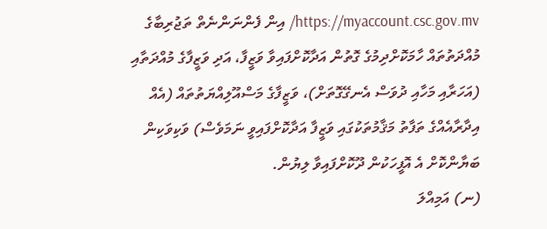https://myaccount.csc.gov.mv/ އިން ފެންނަންނެތް ތަޖުރިބާގެ މުއްދަތުތައް ހާމަކޮށްދިމުގެ ގޮތުން އަދާކޮށްފައިވާ ވަޒީފާ، އަދި ވަޒީފާގެ މުއްދަތާއި (އަހަރާއި މަހާއި ދުވަސް އެނގޭގޮތަށް)، ވަޒީފާގެ މަސްއޫލިއްޔަތުތައް (އެއް އިދާރާއެއްގެ ތަފާތު މަޤާމުތަކުގައި ވަޒީފާ އަދާކޮށްފައިވީ ނަމަވެސް) ވަކިވަކިން ބަޔާންކޮށް އެ އޮފީހަކުން ދޫކޮށްފައިވާ ލިޔުން.
(ނ) އަމިއްލަ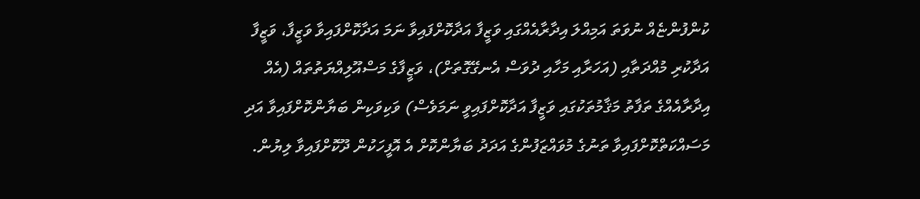ކުންފުންޏެއް ނުވަތަ އަމިއްލަ އިދާރާއެއްގައި ވަޒީފާ އަދާކޮށްފައިވާ ނަމަ އަދާކޮށްފައިވާ ވަޒީފާ، ވަޒީފާ އަދާކުރި މުއްދަތާއި (އަހަރާއި މަހާއި ދުވަސް އެނގޭގޮތަށް)، ވަޒީފާގެ މަސްއޫލިއްޔަތުތައް (އެއް އިދާރާއެއްގެ ތަފާތު މަޤާމުތަކުގައި ވަޒީފާ އަދާކޮށްފައިވީ ނަމަވެސް) ވަކިވަކިން ބަޔާންކޮށްފައިވާ އަދި މަސައްކަތްކޮށްފައިވާ ތަނުގެ މުވައްޒަފުންގެ އަދަދު ބަޔާންކޮށް އެ އޮފީހަކުން ދޫކޮށްފައިވާ ލިޔުން.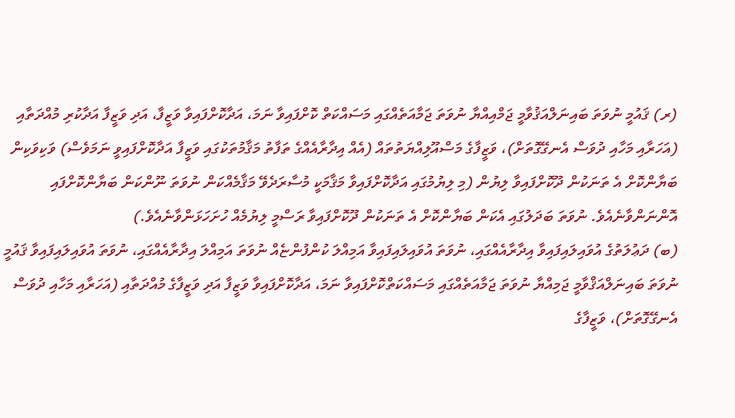(ރ) ޤައުމީ ނުވަތަ ބައިނަލްއަޤުވާމީ ޖަމްއިއްޔާ ނުވަތަ ޖަމާއަތެއްގައި މަސައްކަތް ކޮށްފައިވާ ނަމަ، އަދާކޮށްފައިވާ ވަޒީފާ، އަދި ވަޒީފާ އަދާކުރި މުއްދަތާއި (އަހަރާއި މަހާއި ދުވަސް އެނގޭގޮތަށް)، ވަޒީފާގެ މަސްއޫލިއްޔަތުތައް (އެއް އިދާރާއެއްގެ ތަފާތު މަޤާމުތަކުގައި ވަޒީފާ އަދާކޮށްފައިވީ ނަމަވެސް) ވަކިވަކިން ބަޔާންކޮށް އެ ތަނަކުން ދޫކޮށްފައިވާ ލިޔުން (މި ލިޔުމުގައި އަދާކޮށްފައިވާ މަޤާމަކީ މުސާރަދެވޭ މަޤާމެއްކަން ނުވަތަ ނޫންކަން ބަޔާންކޮށްފައި އޮންނަންވާނެއެވެ. ނުވަތަ ބަދަލުގައި އެކަން ބަޔާންކޮށް އެ ތަނަކުން ދޫކޮށްފައިވާ ރަސްމީ ލިޔުމެއް ހުށަހަޅަންވާނެއެވެ.)
(ބ) ދަޢުލަތުގެ އުވައިލައިފައިވާ އިދާރާއެއްގައި، ނުވަތަ އުވައިލައިފައިވާ އަމިއްލަ ކުންފުންޏެއް ނުވަތަ އަމިއްލަ އިދާރާއެއްގައި، ނުވަތަ އުވައިލައިފައިވާ ޤައުމީ ނުވަތަ ބައިނަލްއަޤްވާމީ ޖަމިއްޔާ ނުވަތަ ޖަމާއަތެއްގައި މަސައްކަތްކޮށްފައިވާ ނަމަ، އަދާކޮށްފައިވާ ވަޒީފާ އަދި ވަޒީފާގެ މުއްދަތާއި (އަހަރާއި މަހާއި ދުވަސް އެނގޭގޮތަށް)، ވަޒީފާގެ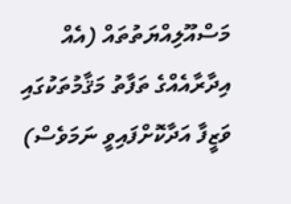މަސްއޫލިއްޔަތުތައް (އެއް އިދާރާއެއްގެ ތަފާތު މަޤާމުތަކުގައި ވަޒީފާ އަދާކޮށްފައިވީ ނަމަވެސް)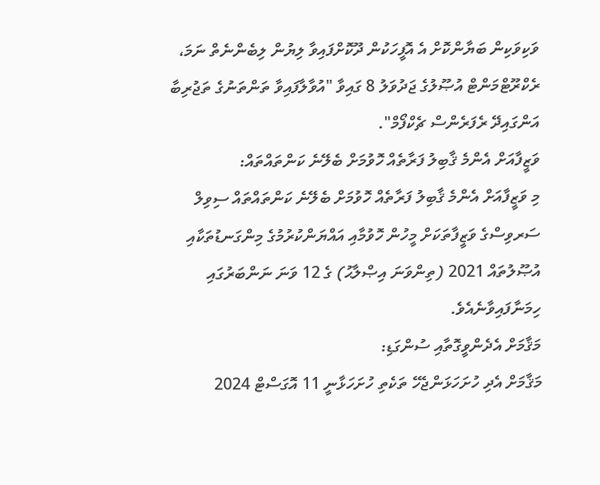ވަކިވަކިން ބަޔާންކޮށް އެ އޮފީހަކުން ދޫކޮށްފައިވާ ލިޔުން ލިބެންނެތް ނަމަ، ރެކްރޫޓްމަންޓް އުޞޫލުގެ ޖަދުވަލު 8 ގައިވާ "އުވާލާފައިވާ ތަންތަނުގެ ތަޖުރިބާ އަންގައިދޭ ރެފަރެންސް ޗެކްފޯމް".
ވަޒީފާއަށް އެންމެ ޤާބިލު ފަރާތެއް ހޮވުމަށް ބެލޭނެ ކަންތައްތައް:
މި ވަޒީފާއަށް އެންމެ ޤާބިލު ފަރާތެއް ހޮވުމަށް ބެލޭނެ ކަންތައްތައް ސިވިލް ސަރވިސްގެ ވަޒީފާތަކަށް މީހުން ހޮވުމާއި އައްޔަންކުރުމުގެ މިންގަނޑުތަކާއި އުޞޫލުތައް 2021 (ތިންވަނަ އިޞްލާޙު) ގެ 12 ވަނަ ނަންބަރުގައި ހިމަނާފައިވާނެއެވެ.
މަޤާމަށް އެދެންވީގޮތާއި ސުންގަޑި:
މަޤާމަށް އެދި ހުށަހަޅަންޖެހޭ ތަކެތި ހުށަހަޅާނީ 11 އޮގަސްޓް 2024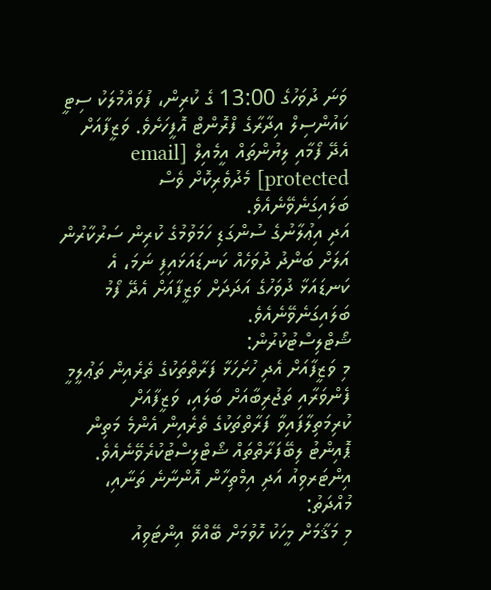ވަނަ ދުވަހުގެ 13:00 ގެ ކުރިން، ފުވައްމުލަކު ސިޓީ ކައުންސިލް އިދާރާގެ ފްރޮންޓް އޮފީހަށެވެ. ވަޒީފާއަށް އެދޭ ފޯމާއި ލިޔުންތައް އީމެއިލް [email protected] މެދުވެރިކޮށް ވެސް ބަލައިގަނެވޭނެއެވެ.
އަދި އިޢުލާނުގެ ސުންގަޑި ހަމަވުމުގެ ކުރިން ސަރުކާރުން އަލަށް ބަންދު ދުވަހެއް ކަނޑައަޅައިފި ނަމަ، އެ ކަނޑައަޅާ ދުވަހުގެ އަދަދަށް ވަޒީފާއަށް އެދޭ ފޯމު ބަލައިގަނެވޭނެއެވެ.
ޝޯޓްލިސްޓުކުރުން:
މި ވަޒީފާއަށް އެދި ހުށަހަޅާ ފަރާތްތަކުގެ ތެރެއިން ތަޢުލީމީ ފެންވަރާއި ތަޖުރިބާއަށް ބަލައި، ވަޒީފާއަށް ކުރިމަތިލާފައިވާ ފަރާތްތަކުގެ ތެރެއިން އެންމެ މަތިން ޕޮއިންޓު ލިބޭފަރާތްތައް ޝޯޓްލިސްޓުކުރެވޭނެއެވެ.
އިންޓަރވިއު އަދި އިމްތިހާން އޮންނާނެ ތަނާއި، މުއްދަތު:
މި މަޤާމަށް މީހަކު ހޮވުމަށް ބޭއްވޭ އިންޓަވިއު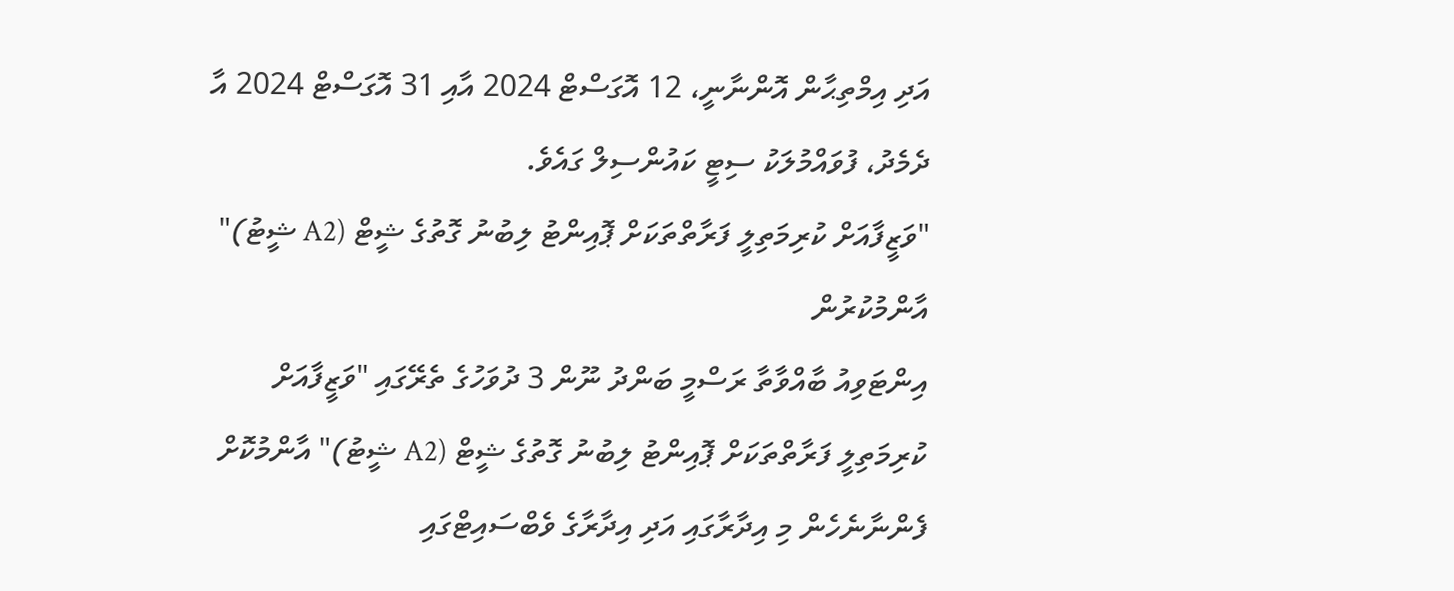އަދި އިމްތިޙާން އޮންނާނީ، 12 އޮގަސްޓް 2024 އާއި 31 އޮގަސްޓް 2024 އާ ދެމެދު، ފުވައްމުލަކު ސިޓީ ކައުންސިލް ގައެވެ.
"ވަޒީފާއަށް ކުރިމަތިލީ ފަރާތްތަކަށް ޕޮއިންޓު ލިބުނު ގޮތުގެ ޝީޓް (A2 ޝީޓު)" އާންމުކުރުން
އިންޓަވިއު ބާއްވާތާ ރަސްމީ ބަންދު ނޫން 3 ދުވަހުގެ ތެރޭގައި "ވަޒީފާއަށް ކުރިމަތިލީ ފަރާތްތަކަށް ޕޮއިންޓު ލިބުނު ގޮތުގެ ޝީޓް (A2 ޝީޓު)" އާންމުކޮށް ފެންނާނެހެން މި އިދާރާގައި އަދި އިދާރާގެ ވެބްސައިޓްގައި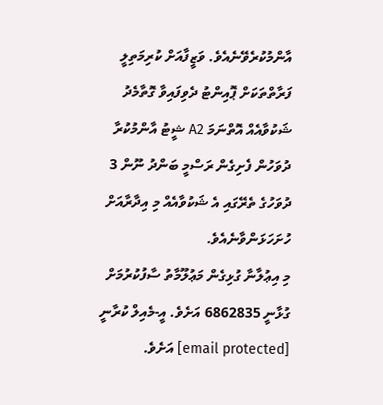އާންމުކުރެވޭނެއެވެ. ވަޒީފާއަށް ކުރިމަތިލީ ފަރާތްތަކަށް ޕޮއިންޓު ދެވިފައިވާ ގޮތާމެދު ޝަކުވާއެއް އޮތްނަމަ A2 ޝީޓު އާންމުކުރާ ދުވަހުން ފެށިގެން ރަސްމީ ބަންދު ނޫން 3 ދުވަހުގެ ތެރޭގައި އެ ޝަކުވާއެއް މި އިދާރާއަށް ހުށަހަޅަންވާނެއެވެ.
މި އިޢުލާނާ ގުޅިގެން މަޢުލޫމާތު ސާފުކުރުމަށް ގުޅާނީ 6862835 އަށެވެ. އީ-މެއިލް ކުރާނީ [email protected] އަށެވެ.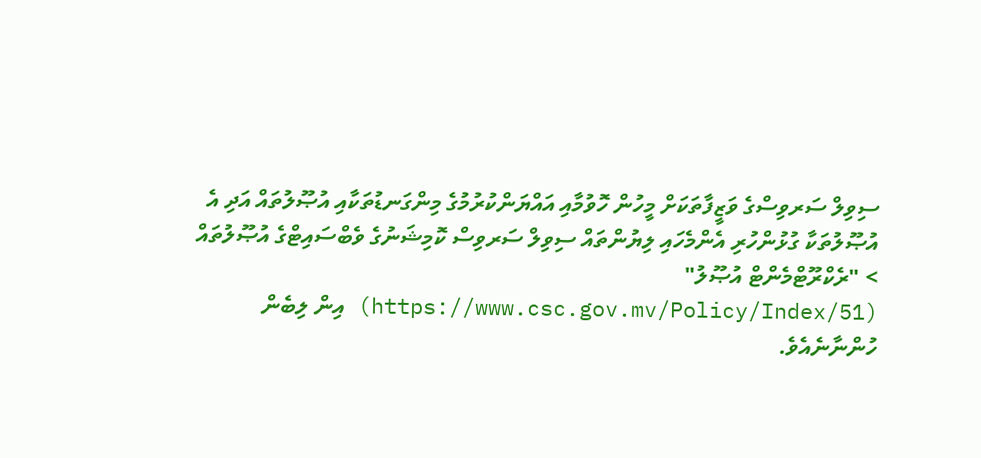ސިވިލް ސަރވިސްގެ ވަޒީފާތަކަށް މީހުން ހޮވުމާއި އައްޔަންކުރުމުގެ މިންގަނޑުތަކާއި އުޞޫލުތައް އަދި އެ އުޞޫލުތަކާ ގުޅުންހުރި އެންމެހައި ލިޔުންތައް ސިވިލް ސަރވިސް ކޮމިޝަނުގެ ވެބްސައިޓްގެ އުޞޫލުތައް > "ރެކްރޫޓްމެންޓް އުޞޫލު" (https://www.csc.gov.mv/Policy/Index/51) އިން ލިބެން ހުންނާނެއެވެ.